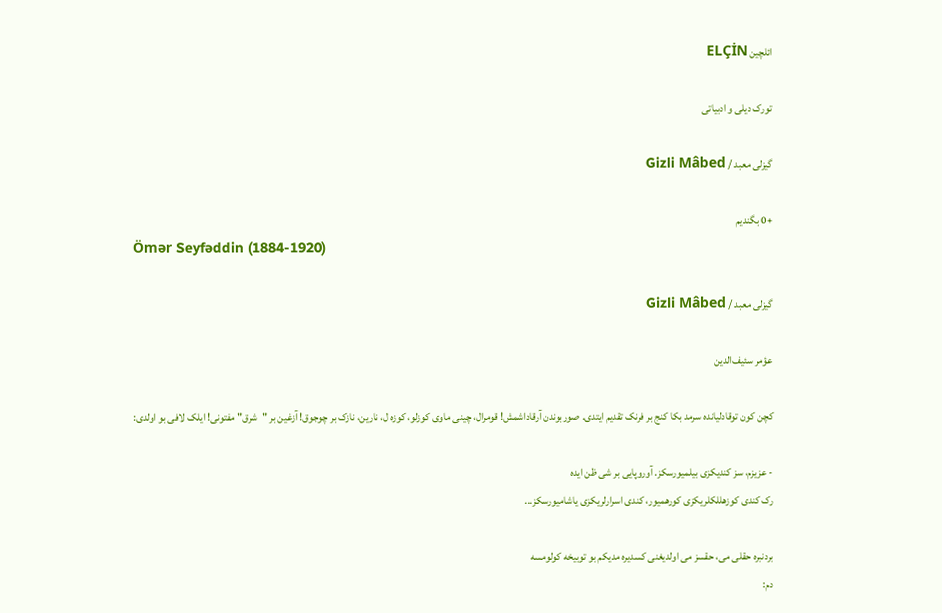ائلچین ELÇİN

تورک دیلی و ادبیاتی

گیزلی معبد / Gizli Mâbed

+0 بگندیم
Ömər Seyfəddin (1884-1920)

گیزلی معبد / Gizli Mâbed

عؤمر سئیف‌الدین

کچن کون توقادلیانده سرمد بکا کنج بر فرنک تقدیم ایتدى. صوربوندن آرقاداشمش! قومرال، چینى ماوى کوزلو، کوزه ل، نارین، نازک بر چوجوق! آزغین بر "شرق" مفتونى! ایلک لافى بو اولدى:

- عزیزم، سز کندیکزى بیلمیورسکز. آوروپایى بر شى ظن ایده
رک کندى کوزهللکلریکزى کورهمیور، کندى اسرارلریکزى یاشامیورسکز...

بردنبره حقلى مى، حقسز مى اولدیغنى کسدیره مدیکم بو توبیخه کولومسه
دم: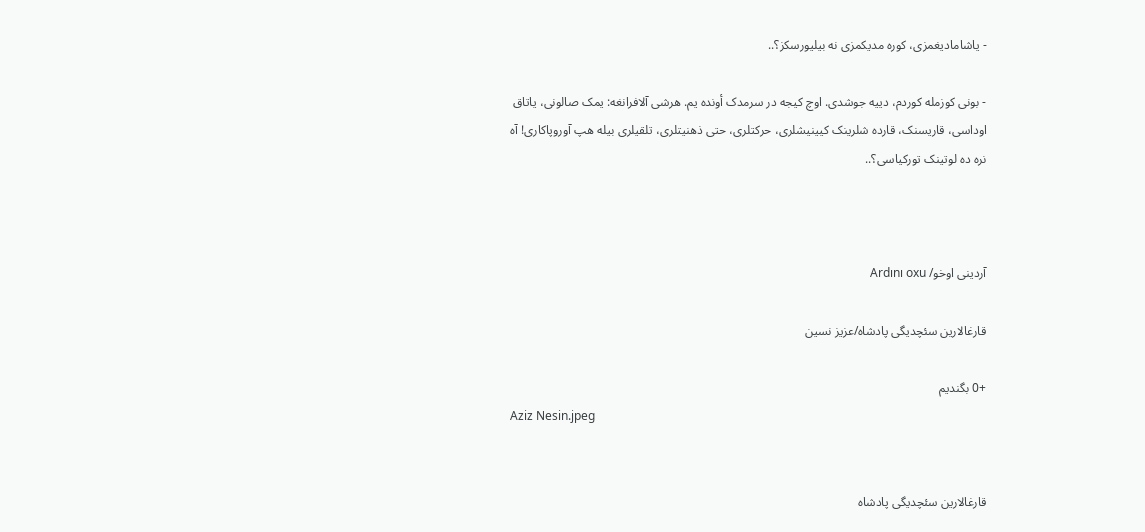- یاشامادیغمزى، کوره مدیکمزى نه بیلیورسکز؟..

- بونى کوزمله کوردم، دییه جوشدى. اوچ کیجه در سرمدک أونده یم. هرشى آلافرانغه: یمک صالونى، یاتاق اوداسى، قاریسنک، قارده شلرینک کیینیشلرى، حرکتلرى، حتى ذهنیتلرى، تلقیلرى بیله هپ آوروپاکارى! آه نره ده لوتینک تورکیاسى؟..



آردینی اوخو/ Ardını oxu

قارغالارین سئچدیگی پادشاه/عزیز نسین

+0 بگندیم
Aziz Nesin.jpeg


قارغالارین سئچدیگی پادشاه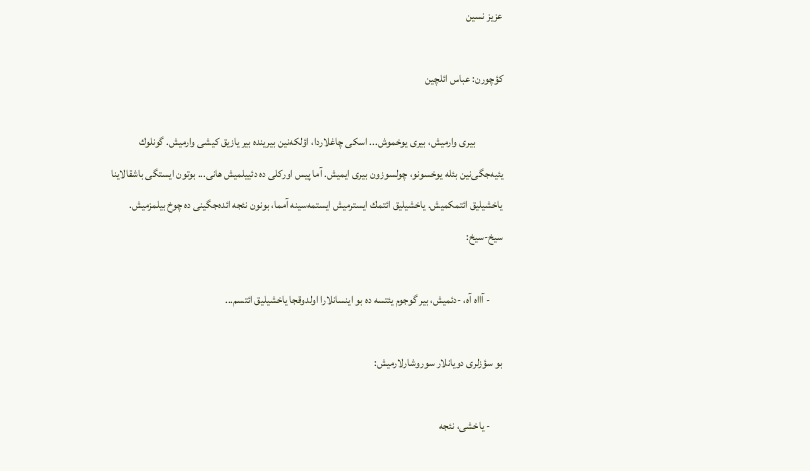عزیز نسین

كؤچورن: عباس ائلچین

             بیری وارمیش، بیری یوخموش... اسكی چاغلاردا، اؤلكه‌نین بیرینده بیر یازیق كیشی وارمیش. گونلوك یئیه‌جگی‌نین بئله یوخسونو، چولسوزون بیری‌ ایمیش. آما پیس اوركلی ده دئییلمیش هانی... بوتون ایستگی باشقالاینا یاخشیلیق ائتمكمیش. یاخشیلیق ائتمك ایسترمیش ایستمه‌سینه آمما، بونون نئجه ائده‌جگینی ده چوخ بیلمزمیش. سیخ-سیخ:

      - آااه آه، -دئمیش، بیر گوجوم یئتسه ده بو اینسانلارا اولدوقجا یاخشیلیق ائتسم...

بو سؤزلری دویانلار سوروشارلارمیش:

      - یاخشی، نئجه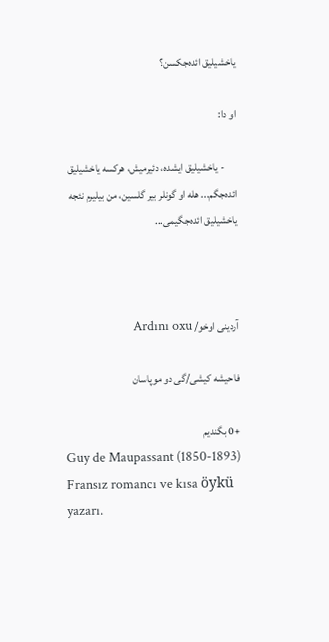یاخشیلیق ائده‌جكسن؟

او دا:

      - یاخشیلیق ایشده، دئیرمیش، هركسه یاخشیلیق ائده‌جگم... هله او گونلر بیر گلسین، من بیلیرم نئجه یاخشیلیق ائده‌جگیمی...



آردینی اوخو/ Ardını oxu

فاحیشه كیشی/گی دو موپاسان

+0 بگندیم
Guy de Maupassant (1850-1893) Fransız romancı ve kısa öykü yazarı.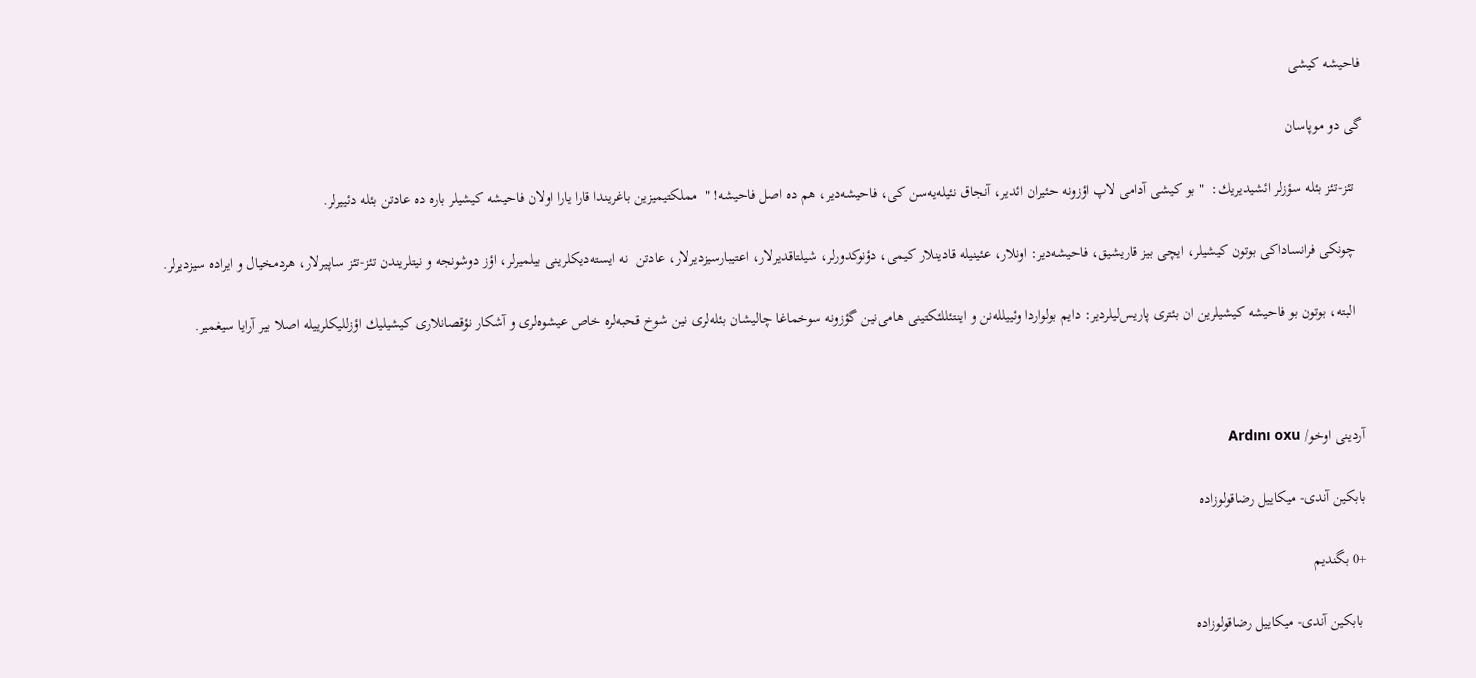فاحیشه كیشی

گی دو موپاسان

  تئز-تئز بئله سؤزلر ائشیدیریك:  " بو كیشی آدامی لاپ اؤزونه حئیران ائدیر، آنجاق نئیله‌یه‌سن كی، فاحیشه‌‌دیر، هم ده اصل فاحیشه! "  مملكتیمیزین باغریندا قارا یارا اولان فاحیشه كیشیلر باره ده عادتن بئله دئییرلر.

  چونكی فرانساداكی بوتون كیشیلر، ایچی بیز قاریشیق، فاحیشه‌دیر: اونلار، عئینیله قادینلار كیمی، دؤنوكدورلر، شیلتاقدیرلار، اعتیبارسیزدیرلار، عادتن  نه ایسته‌دیكلرینی بیلمیرلر، اؤز دوشونجه و نیتلریندن تئز-تئز ساپیرلار، هردمخیال و ایراده سیزدیرلر.

  البته، بوتون بو فاحیشه كیشیلرین ان بئتری پاریس‌لیلردیر: دایم بولواردا وئییلله‌نن و اینتئللئكتینی هامی‌نین گؤزونه سوخماغا چالیشان بئله‌لری نین شوخ قحبه‌لره خاص عیشوه‌لری و آشكار نؤقصانلاری كیشیلیك اؤزللیكلرییله اصلا بیر آرایا سیغمیر.



آردینی اوخو/ Ardını oxu

بابكین آندی- میكاییل رضاقولوزاده

+0 بگندیم

 بابكین آندی- میكاییل رضاقولوزاده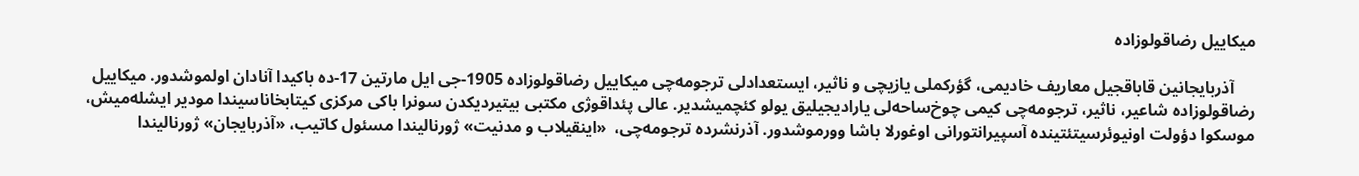میكاییل رضاقولوزاده

     آذربایجانین قاباقجیل معاریف خادیمی، گؤركملی یازیچی و ناثیر، ایستعدادلی ترجومه‌چی میكاییل رضاقولوزاده 1905-جی ایل مارتین 17-ده باكیدا آنادان اولموشدور. میكاییل رضاقولوزاده شاعیر، ناثیر، ترجومه‌چی كیمی چوخ‌ساحه‌لی یارادیجیلیق یولو كئچمیشدیر. عالی پئداقوژی مكتبی بیتیردیكدن سونرا باكی مركزی كیتابخاناسیندا مودیر ایشله‌میش،  موسكوا دؤولت اونیوئرسیتئتینده آسپیرانتورانی اوغورلا باشا وورموشدور. آذرنشرده ترجومه‌چی،  «اینقیلاب و مدنیت» ژورنالیندا مسئول كاتیب، «آذربایجان» ژورنالیندا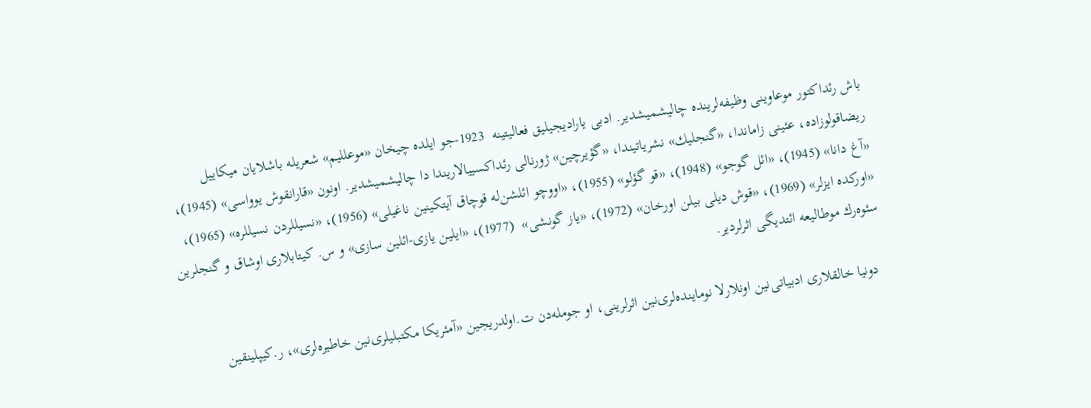باش رئداكتور موعاوینی وظیفه‌‌لرینده چالیشمیشدیر. ادبی یارادیجیلیق فعالیتینه  1923-جو ایلده چیخان «موعللیم» شعریله باشلایان میكاییل ریضاقولوزاده، عئینی زاماندا، «گنجلیك» نشریاتیندا، «گؤیرچین» ژورنالی رئداكسییالاریندا دا چالیشمیشدیر. اونون «قارانقوش یوواسی» (1945)، «آغ دانا» (1945)، «ائل گوجو» (1948)، «قو گؤلو» (1955)، «اووچو ائلشن‌له قوچاق آیتكینین ناغیلی» (1956)، «نسیللردن نسیللره» (1965)، «اوركده ایزلر» (1969)، «قوش دیلی بیلن اورخان» (1972)، «یاز گونشی»  (1977)، «ایلین یازی-ائلین سازی» و س. كیتابلاری اوشاق و گنجلرین سئوه‌رك موطالیعه ائتدیگی اثرلردیر.

  دونیا خالقلاری ادبیاتی‌نین اونلارلا نوماینده‌لری‌نین اثرلرینی، او جومله‌دن ت.اولدریجین «آمئریكا مكتبلیلری‌نین خاطیره‌لری»، ر.كیپلینقین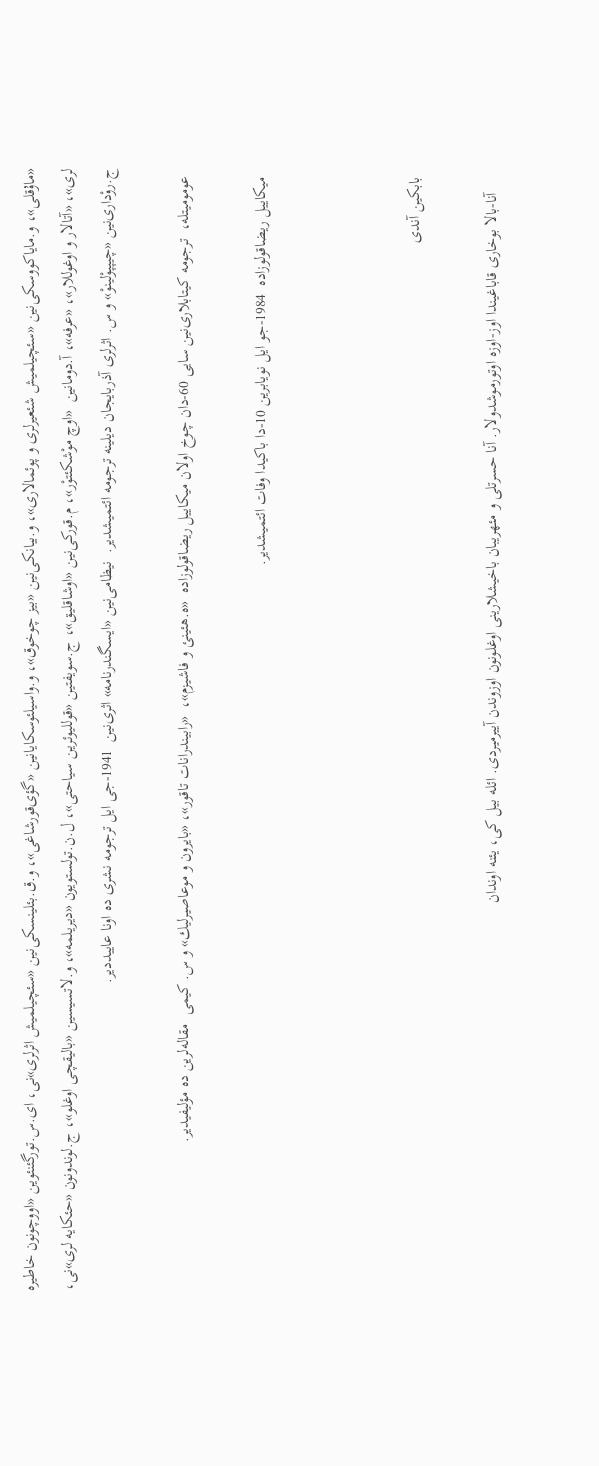«ماۇقلی»، و.مایاكووسكی‌نین «سئچیلمیش شئعیرلری و پوئمالاری»، و.بیانكی‌نین «بیز چوخوق»، و.واسیلئوسكایانین «گؤی‌قورشاغی»، و.ق.بئلینسكی‌نین «سئچیلمیش اثرلری»نی، ای.س.تورگئنئوین «اووچونون خاطیره لری»، «آتالار و اوغوللار»، «عرفه»، آ.دومانین  «اوچ موْشكئتوْر»، م.قوركی‌نین «اوشاقلیق»، ج.سویفتین «قوللیوئرین سیاحتی»، ل.ن.تولستویون «دیریلمه»، و.لاتسیسین «بالیقچی اوغلو»، ج.لوندونون «حئكایه لری»نی،  ج.روْداری‌نین «چیپپوْلینوْ» و س. اثرلری آذربایجان دیلینه ترجومه ائتمیشدیر.  نیظامی‌نین «ایسگندرنامه» اثری‌نین  1941-جی ایل ترجومه نشری ده اونا عاییددیر.

  عومومیتله،  ترجومه كیتابلاری‌نین سایی 60-دان چوخ اولان میكاییل ریضاقولوزاده  «ه.هئینئ و فاشیزم»،  «رابیندرانات تاقور»، «بایرون و موعاصیرلیك» و س. كیمی  مقاله‌لرین ده مؤلیفیدیر.

  میكاییل ریضاقولوزاده  1984-جو ایل نویابرین 10-دا باكیدا وفات ائتمیشدیر.



  بابكین آندی

      آنا-بالا بوخاری قاباغیندا اوز-اوزه اوتورموشدولار. آنا حسرتلی و مئهریبان باخیشلارینی اوغلونون اوزوندن آییرمیردی. ائله بیل كی، یئنه اوندان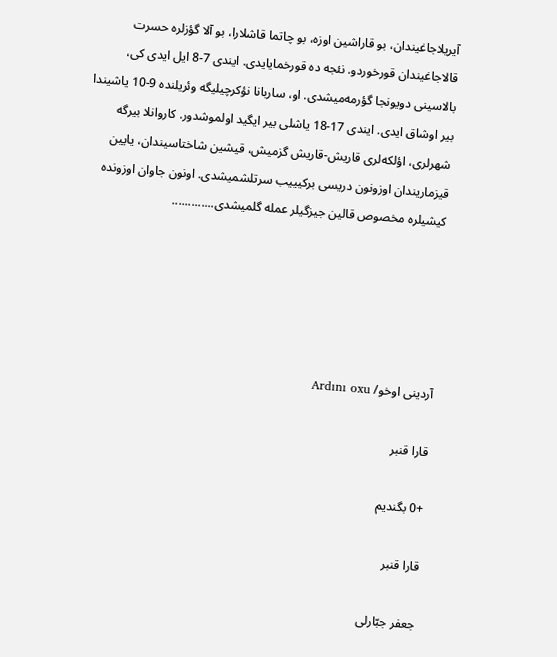آیریلاجاغیندان، بو قاراشین اوزه، بو چاتما قاشلارا، بو آلا گؤزلره حسرت قالاجاغیندان قورخوردو. نئجه ده قورخمایایدی. ایندی 7-8 ایل ایدی كی، بالاسینی دویونجا گؤرمه‌‌میشدی. او، ساربانا نؤكرچیلیگه وئریلنده 9-10 یاشیندا بیر اوشاق ایدی. ایندی 17-18 یاشلی بیر ایگید اولموشدور. كاروانلا بیرگه شهرلری، اؤلكه‌‌لری قاریش-قاریش گزمیش، قیشین شاختاسیندان، یایین قیزماریندان اوزونون دریسی بركیییب سرتلشمیشدی. اونون جاوان اوزونده كیشیلره مخصوص قالین جیزگیلر عمله گلمیشدی.............





آردینی اوخو/ Ardını oxu

قارا قنبر

+0 بگندیم

قارا قنبر

جعفر جبّارلی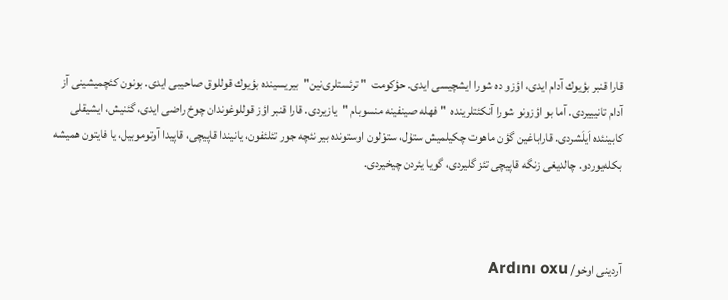قارا قنبر بؤیوك آدام ایدی، اؤزو ده شورا ایشچیسی ایدی. حؤكومت  " ترئستلری‌نین"  بیریسینده بؤیوك قوللوق صاحیبی ایدی. بونون كئچمیشینی آز آدام تانیییردی. آما بو اؤزونو شورا آنكئتلرینده  " فهله صینفینه منسوبام "  یازیردی. قارا قنبر اؤز قوللوغوندان چوخ راضی ایدی، گئنیش، ایشیقلی كابینئده اَیلَشردی. قاراباغین گؤن ماهوت چكیلمیش ستۇل، ستوْلون اوستونده بیر نئچه جور تئلئفون، یانیندا قاپیچی، قاپیدا آوتوموبیل، یا فایتون همیشه بكله‌یوردو. چالدیغی زنگه قاپیچی تئز گلیردی، گویا یئردن چیخیردی.



آردینی اوخو/ Ardını oxu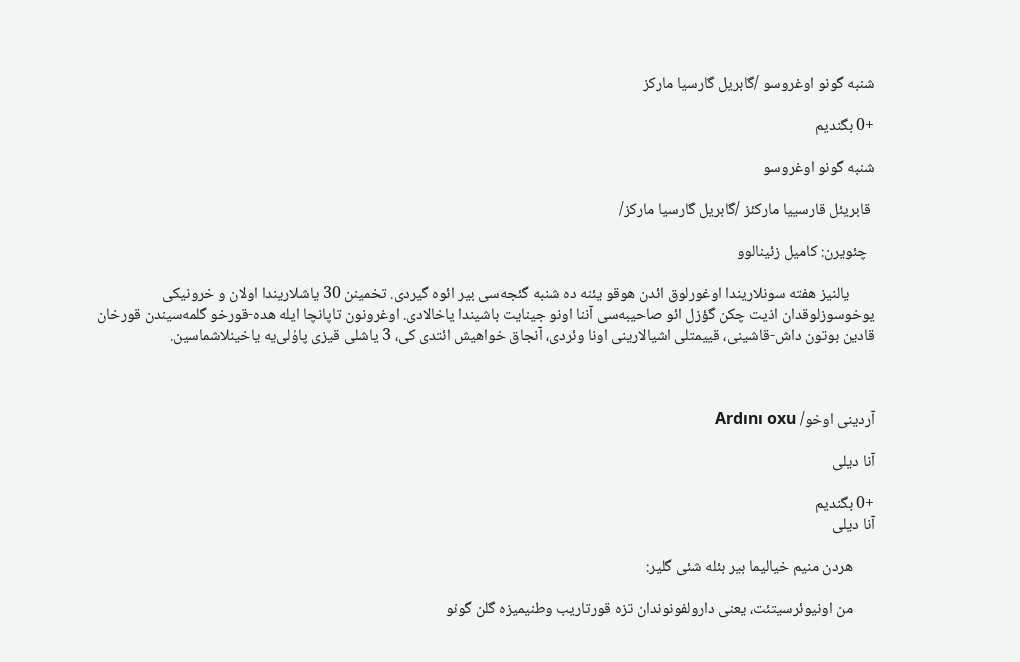شنبه گونو اوغروسو /گابریل گارسیا ماركز

+0 بگندیم

شنبه گونو اوغروسو

 قابریئل قارسییا ماركئز /گابریل گارسیا ماركز/

  چئویرن: كامیل زئینالوو

       یالنیز هفته سونلاریندا اوغورلوق ائدن هوقو یئنه ده شنبه گئجه‌سی بیر ائوه گیردی. تخمینن 30 یاشلاریندا اولان و خرونیكی یوخوسوزلوقدان اذیت چكن گؤزل ائو صاحیبه‌سی آننا اونو جینایت باشیندا یاخالادی. اوغرونون تاپانچا ایله هده-قورخو گلمه‌سیندن قورخان قادین بوتون داش-قاشینی، قییمتلی اشیالارینی اونا وئردی، آنجاق خواهیش ائتدی كی، 3 یاشلی قیزی پاۇلی‌یه یاخینلاشماسین.



آردینی اوخو/ Ardını oxu

آنا دیلی

+0 بگندیم
آنا دیلی

      هردن منیم خیالیما بیر بئله شئی گلیر:

      من اونیوئرسیتئت، یعنی دارولفونوندان تزه قورتاریب وطنیمیزه گلن گونو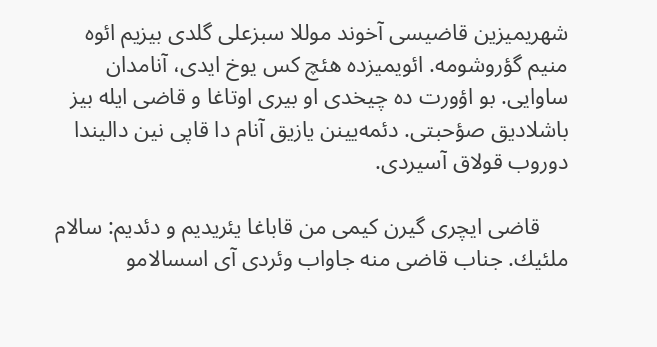شهریمیزین قاضیسی آخوند موللا سبزعلی گلدی بیزیم ائوه منیم گؤروشومه. ائویمیزده هئچ كس یوخ ایدی، آنامدان ساوایی. بو اؤورت ده چیخدی او بیری اوتاغا و قاضی ایله بیز باشلادیق صؤحبتی. دئمه‌یینن یازیق آنام دا قاپی نین دالیندا دوروب قولاق آسیردی.

     قاضی ایچری گیرن كیمی من قاباغا یئریدیم و دئدیم: سالام ملئیك. جناب قاضی منه جاواب وئردی آی اسسالامو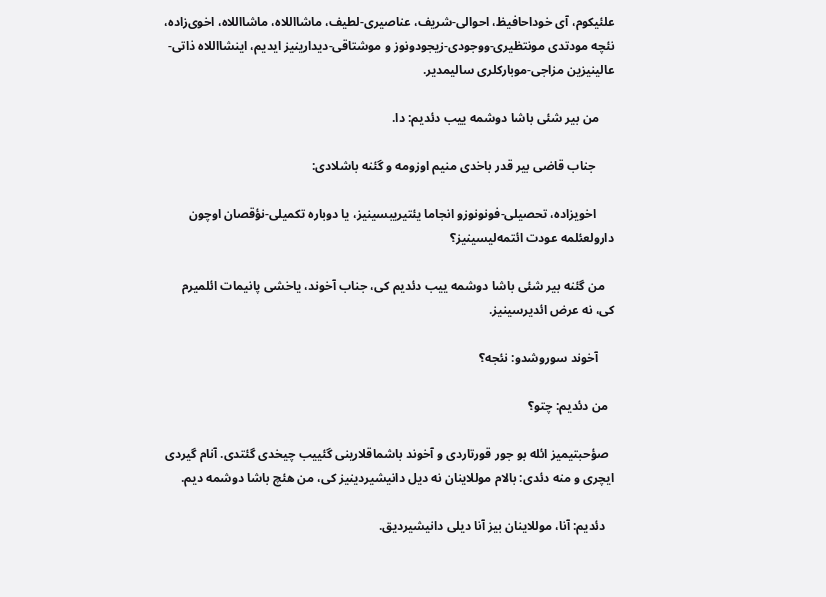علئیكوم، آی خوداحافیظ، احوالی-شریف، عناصیری-لطیف، ماشااللاه، ماشااللاه، اخوی‌زاده، نئچه مودتدی مونتظیری-ووجودی-زیجودونوز و موشتاقی-دیدارینیز ایدیم، اینشااللاه ذاتی-عالینیزین مزاجی-موباركلری سالیمدیر.

     من بیر شئی باشا دوشمه ییب دئدیم: دا.

      جناب قاضی بیر قدر باخدی منیم اوزومه و گئنه باشلادی:

      اخویزاده، تحصیلی-فونونوزو انجاما یئتیریبسینیز، یا دوباره تكمیلی-نؤقصان اوچون دارولعئلمه عودت ائتمه‌لیسینیز؟

   من گئنه بیر شئی باشا دوشمه ییب دئدیم كی، جناب آخوند، یاخشی پانیمات ائلمیرم كی، نه عرض ائدیرسینیز.

     آخوند سوروشدو: نئجه؟

  من دئدیم: چتو؟

  صؤحبتیمیز ائله بو جور قورتاردی و آخوند باشماقلارینی گئییب چیخدی گئتدی. آنام گیردی ایچری و منه دئدی: بالام موللاینان نه دیل دانیشیردینیز كی، من هئچ باشا دوشمه دیم.

   دئدیم: آنا، موللاینان بیز آنا دیلی دانیشیردیق.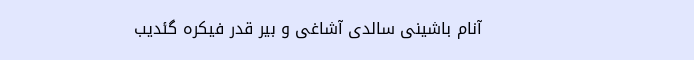آنام باشینی سالدی آشاغی و بیر قدر فیكره گئدیب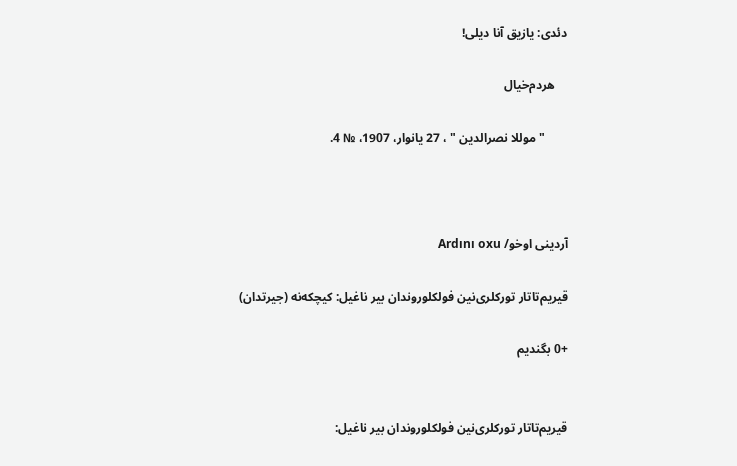دئدی: یازیق آنا دیلی!

    هردم‌خیال

       " موللا نصرالدین " ، 27 یانوار، 1907، № 4.



آردینی اوخو/ Ardını oxu

قیریم‌تاتار توركلری‌نین فولكلوروندان بیر ناغیل: كیچكه‌نه (جیرتدان)

+0 بگندیم


قیریم‌تاتار توركلری‌نین فولكلوروندان بیر ناغیل: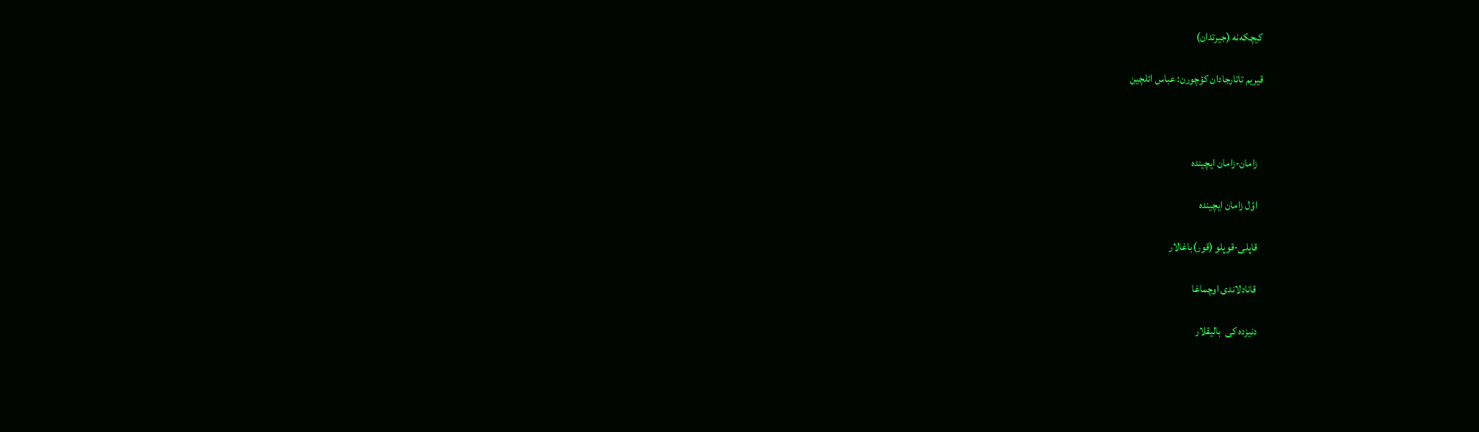كیچكه‌نه (جیرتدان)

قیریم تاتارجادان كؤچورن: عباس ائلچین



  زامان-زامان ایچینده

  اوّل زامان ایچینده

  قاپلی-قوپلو (قور)باغالار

  قانادلاندی اوچماغا

  دنیزده كی  بالیقلار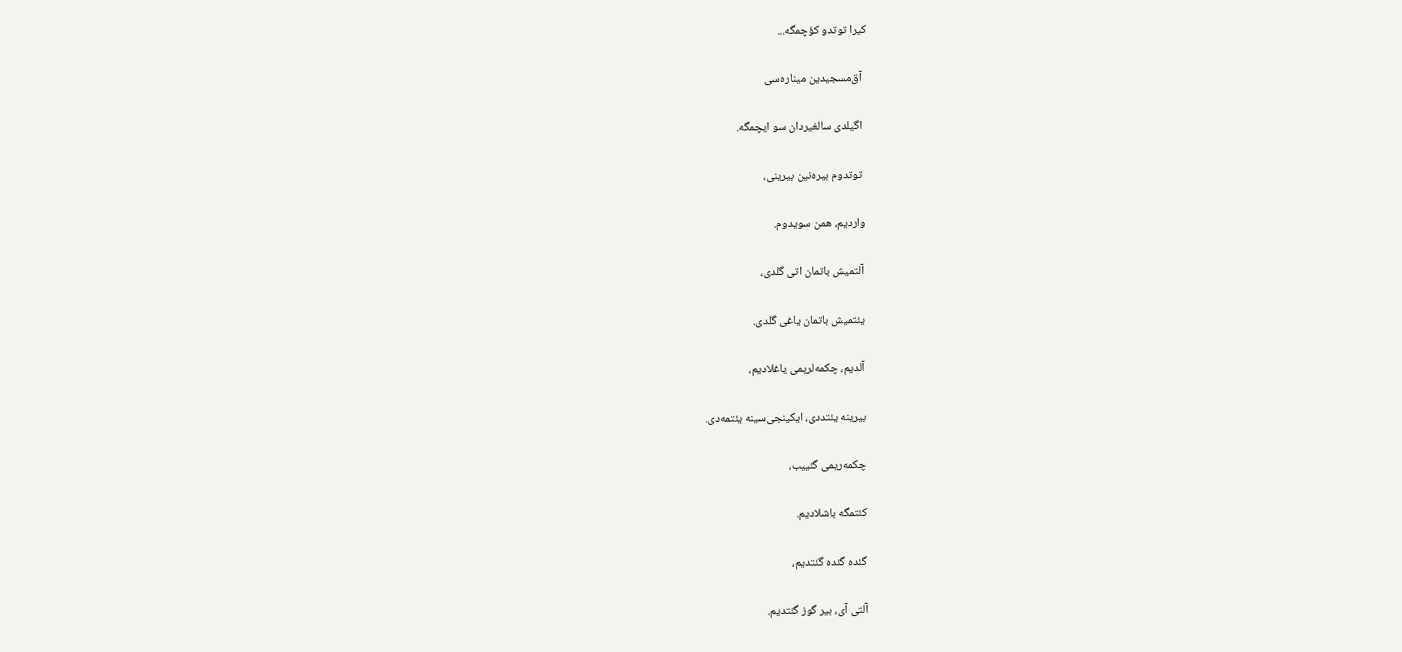كیرا توتدو كؤچمگه...

  آق‌مسجیدین میناره‌سی

  اگیلدی سالغیردان سو ایچمگه.

  توتدوم بیره‌نین بیرینی،

 واردیم، همن سویدوم.

  آلتمیش باتمان اتی گلدی،

  یئتمیش باتمان یاغی گلدی.

  آلدیم، چكمه‌لریمی یاغلادیم،

  بیرینه یئتددی، ایكینجی‌سینه یئتمه‌دی.

  چكمه‌ریمی گئییب،

  كئتمگه باشلادیم.

  گئده گئده گئتدیم،

  آلتی آی، بیر گوز گئتدیم.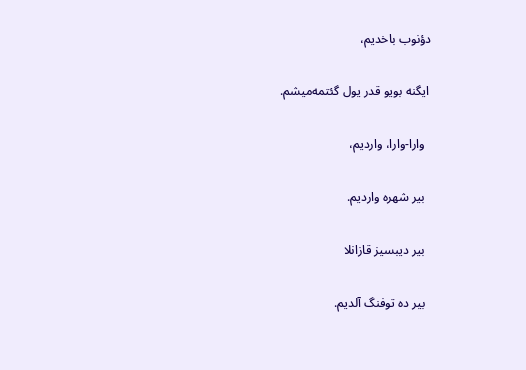دؤنوب باخدیم،

 ایگنه بویو قدر یول گئتمه‌میشم.

  وارا-وارا، واردیم،

  بیر شهره واردیم.

  بیر دیبسیز قازانلا

  بیر ده توفنگ آلدیم.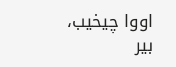اووا چیخیب، بیر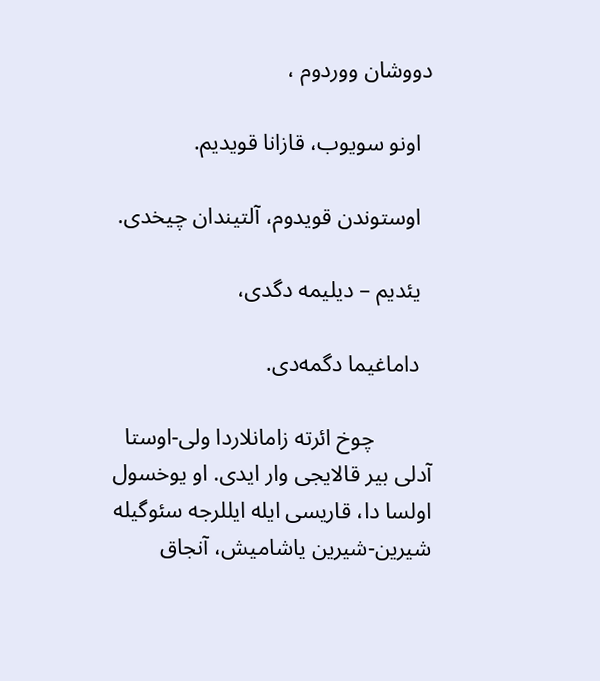دووشان ووردوم ،

  اونو سویوب، قازانا قویدیم.

  اوستوندن قویدوم، آلتیندان چیخدی.

  یئدیم – دیلیمه دگدی،

  داماغیما دگمه‌دی.

          چوخ ائرته زامانلاردا ولی-اوستا آدلی بیر قالایجی وار ایدی. او یوخسول اولسا دا، قاریسی ایله ایللرجه سئوگیله شیرین-شیرین یاشامیش، آنجاق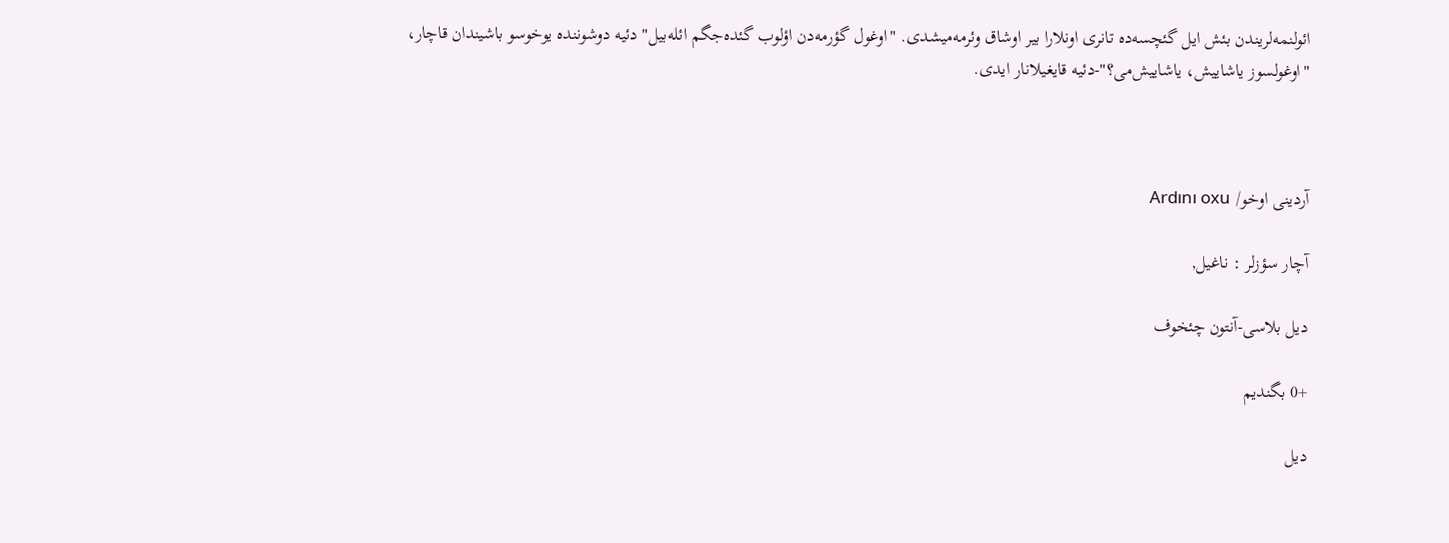ائولنمه‌لریندن بئش ایل گئچسه‌ده تانری اونلارا بیر اوشاق وئرمه‌میشدی. "اوغول گؤرمه‌دن اؤلوب گئده‌جگم ائله‌بیل" دئیه دوشوننده یوخوسو باشیندان قاچار، "اوغولسوز یاشاییش، یاشاییش‌می؟"-دئیه قایغیلانار ایدی.



آردینی اوخو/ Ardını oxu

آچار سؤزلر : ناغیل,

دیل بلاسی-آنتون چئخوف

+0 بگندیم

دیل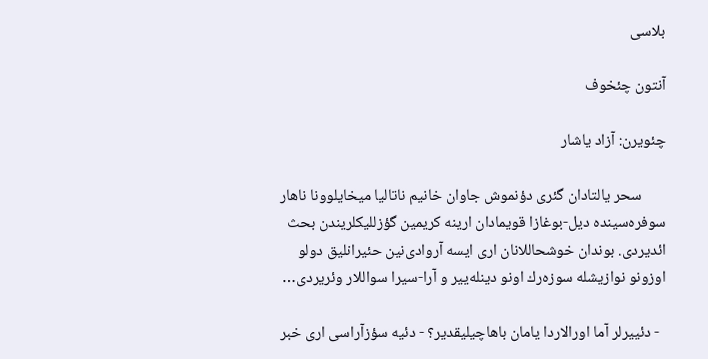بلاسی

آنتون چئخوف

چئویرن: آزاد یاشار

       سحر یالتادان گئری دؤنموش جاوان خانیم ناتالیا میخایلوونا ناهار سوفره‌سینده دیل-بوغازا قویمادان ارینه كریمین گؤزللیكلریندن بحث ائدیردی. بوندان خوشحاللانان اری ایسه آروادی‌نین حئیرانلیق دولو اوزونو نوازیشله سوزه‌رك اونو دینله‌ییر و آرا-سیرا سواللار وئریردی…

  - دئییرلر آما اورالاردا یامان باهاچیلیقدیر؟ - دئیه سؤزآراسی اری خبر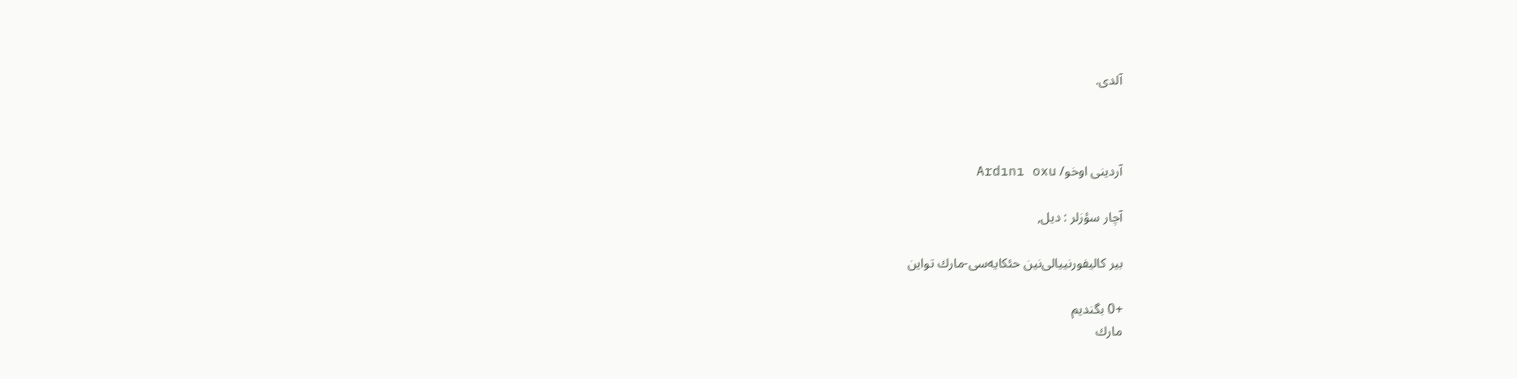آلدی.



آردینی اوخو/ Ardını oxu

آچار سؤزلر : دیل,

بیر كالیفورنییالی‌نین حئكایه‌سی-مارك تواین

+0 بگندیم
مارك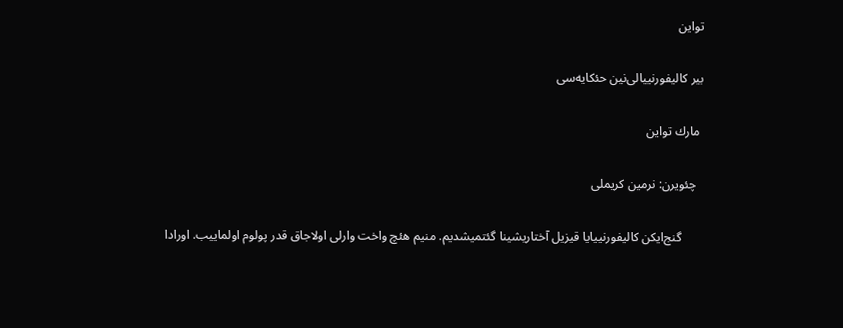تواین

بیر كالیفورنییالی‌نین حئكایه‌سی

 مارك تواین

  چئویرن: نرمین كریملی

       گنج‌ایكن كالیفورنییایا قیزیل آختاریشینا گئتمیشدیم. منیم هئچ واخت وارلی اولاجاق قدر پولوم اولماییب. اورادا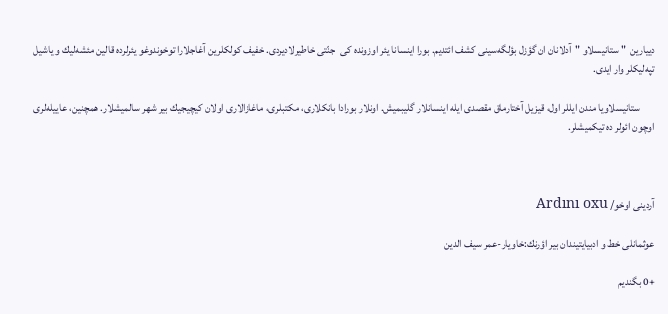دییارین  " ستانیسلاو "  آدلانان ان گؤزل بؤلگه‌سینی كشف ائتدیم. بورا اینسانا یئر اوزونده كی  جنّتی خاطیرلادیردی. خفیف كولكلرین آغاجلارا توخوندوغو یئرلرده قالین مئشه‌لیك و یاشیل تپه‌لیكلر وار ایدی.

       ستانیسلاویا مندن ایللر اول، قیزیل آختارماق مقصدی ایله اینسانلار گلیبمیش. اونلار بورادا بانكلاری، مكتبلری، ماغازالاری اولان كیچیجیك بیر شهر سالمیشلار. همچنین، عاییله‌لری اوچون ائولر ده تیكمیشلر.



آردینی اوخو/ Ardını oxu

عوثمانلی خط و ادبیایتیندان بیر اؤرنك:خاویار-عمر سیف الدین

+0 بگندیم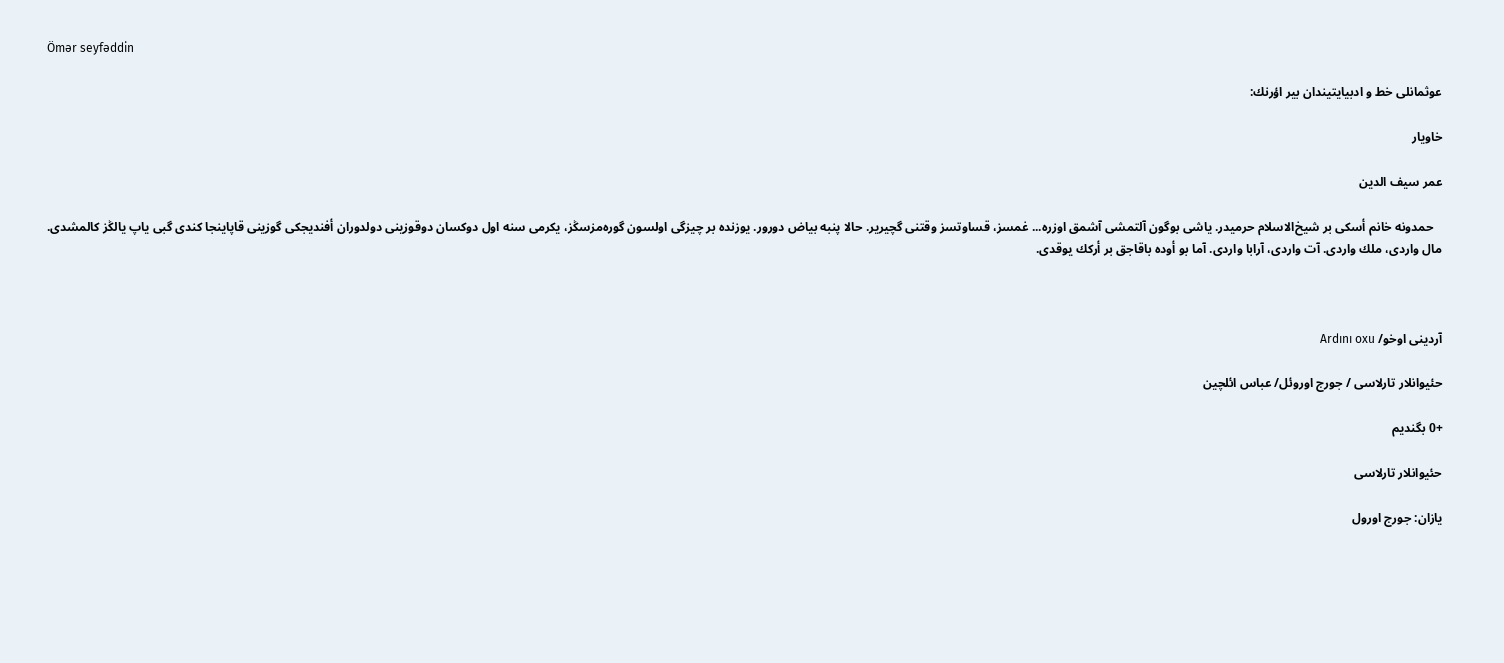Ömər seyfəddin

عوثمانلی خط و ادبیایتیندان بیر اؤرنك:

خاویار

عمر سیف الدین

   حمدونه‌ خانم أسكی بر شیخ‌الاسلام حرمیدر. یاشی بوگون آلتمشی آشمق اوزره‌... غمسز، قساوتسز وقتنی گچیریر. حالا پنبه‌ بیاض دورور. یوزنده‌ بر چیزگی اولسون گوره‌مزسڭز، یكرمی سنه‌ اول دوكسان دوقوزینی دولدوران أفندیجكی گوزینی قاپاینجا كندی گبی یاپ یالڭز كالمشدی. مال واردی، ملك واردی. آت واردی، آرابا واردی. آما بو أوده‌ باقاجق بر أركك یوقدی.



آردینی اوخو/ Ardını oxu

حئیوانلار تارلاسی / جورج اوروئل/ عباس ائلچین

+0 بگندیم

حئیوانلار تارلاسی

یازان: جورج اورول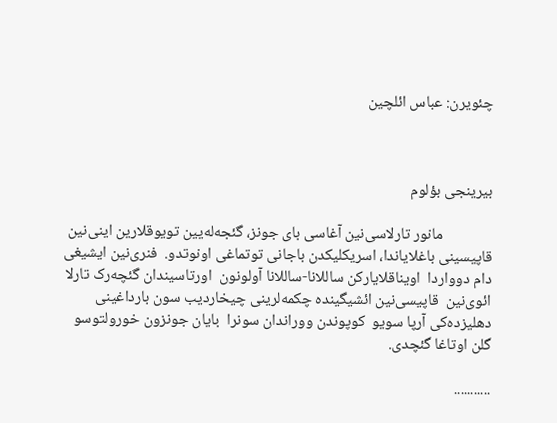چئویرن: عباس ائلچین



بیرینجی بؤلوم

              مانور تارلاسی‌نین آغاسی بای جونز، گئجه‌‌له‌‌یین تویوقلارین اینی‌نین قاپیسینی باغلایاندا، اسریکلیکدن باجانی توتماغی اونوتدو.  فنری‌نین ایشیغی  دام دوواردا  اویناقلایارکن ساللانا-ساللانا آولونون  اورتاسیندان گئچه‌رک تارلا ائوی‌نین  قاپیسی‌نین ائشیگینده چکمه‌لرینی چیخاردیب سون بارداغینی دهلیزده‌کی آرپا سویو  کوپوندن ووراندان سونرا  بایان جونزون خورولتوسو گلن اوتاغا گئچدی.

...........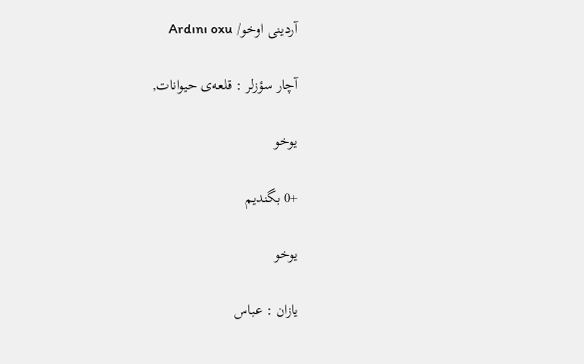آردینی اوخو/ Ardını oxu

آچار سؤزلر : قلعه‌ی حیوانات,

یوخو

+0 بگندیم

یوخو

یازان : عباس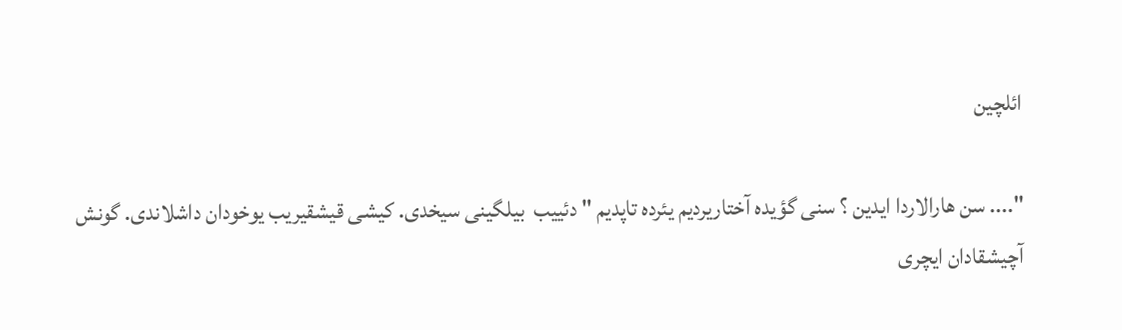ائلچین

".... سن هارالاردا ایدین ؟ سنی گؤیده آختاریردیم یئرده تاپدیم " دئییب  بیلگینی سیخدی. كیشی قیشقیریب یوخودان داشلاندی. گونش آچیشقادان ایچری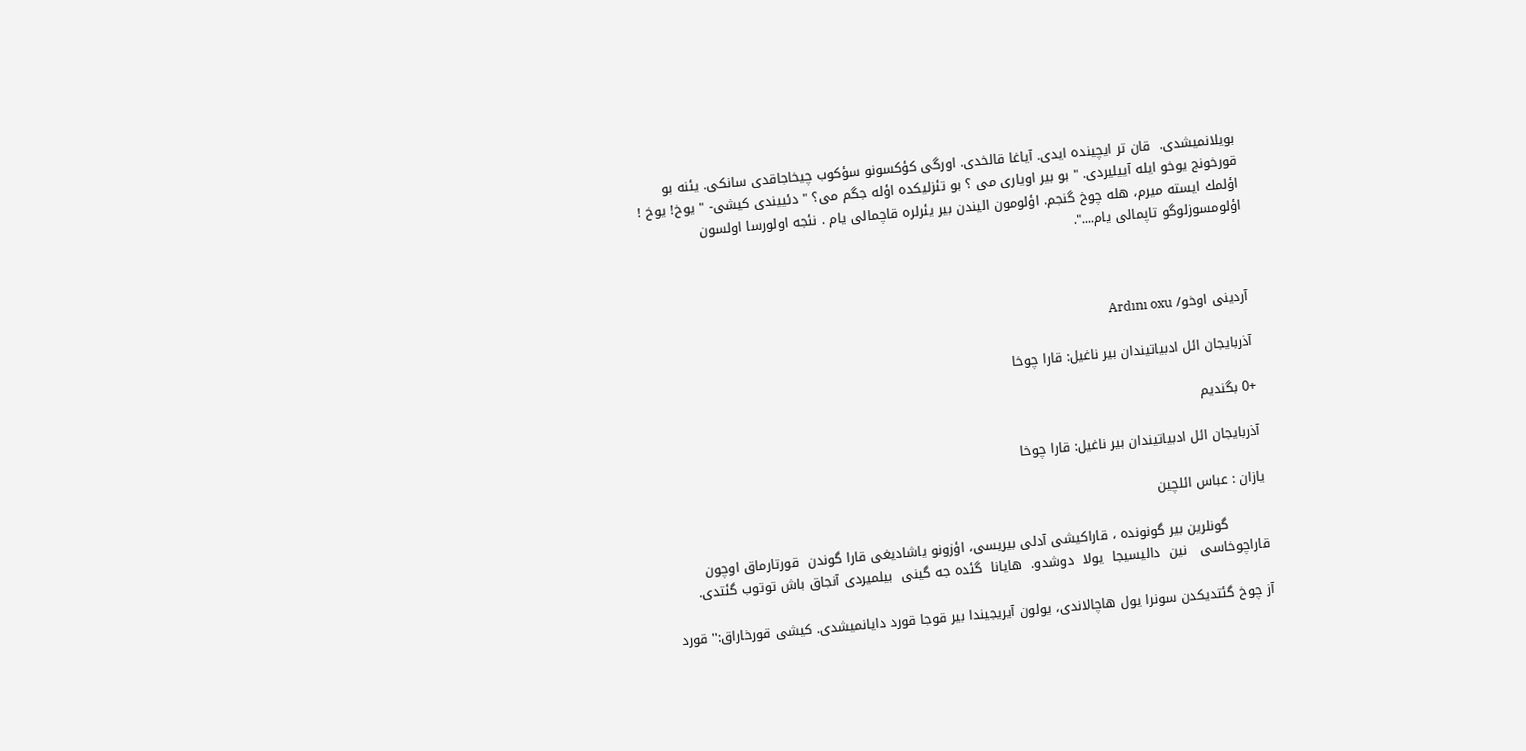بویلانمیشدی.  قان تر ایچینده ایدی. آیاغا قالخدی. اورگی كؤكسونو سؤكوب چیخاجاقدی سانكی. یئنه بو قورخونج یوخو ایله آییلیردی. " بو بیر اویاری می ؟ بو تئزلیكده اؤله جگم می؟ " دئییندی كیشی- " یوخ! یوخ ! اؤلمك ایسته میرم، هله چوخ گنجم. اؤلومون الیندن بیر یئرلره قاچمالی یام . نئجه اولورسا اولسون اؤلومسوزلوگو تاپمالی یام....".



آردینی اوخو/ Ardını oxu

آذربایجان ائل ادبیاتیندان بیر ناغیل: قارا چوخا

+0 بگندیم

آذربایجان ائل ادبیاتیندان بیر ناغیل: قارا چوخا

یازان : عباس ائلچین

         گونلرین بیر گونونده ، قاراكیشی آدلی بیریسی، اؤزونو یاشادیغی قارا گوندن  قورتارماق اوچون قاراچوخاسی   نین  دالیسیجا  یولا  دوشدو.  هایانا  گئده جه گینی  بیلمیردی آنجاق باش توتوب گئتدی.

آز چوخ گئتدیكدن سونرا یول هاچالاندی، یولون آیریجیندا بیر قوجا قورد دایانمیشدی. كیشی قورخاراق:'' قورد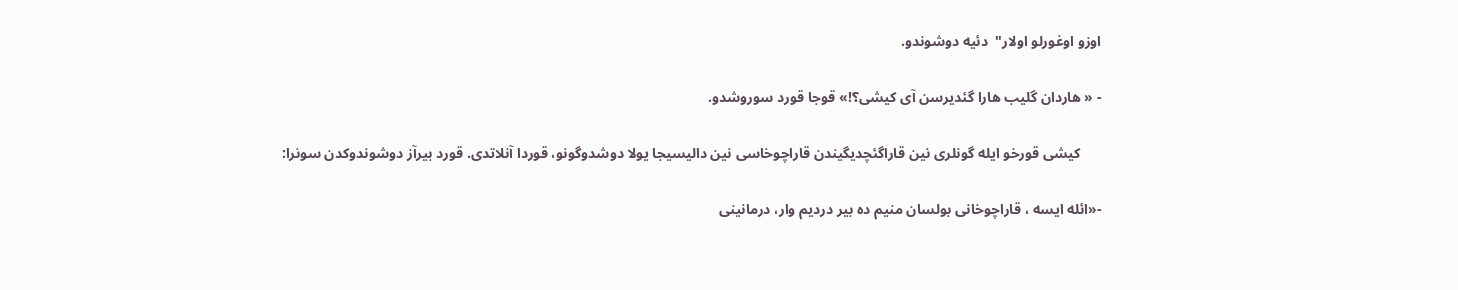اوزو اوغورلو اولار"  دئیه دوشوندو.

- « هاردان گلیب هارا گئدیرسن آی كیشی؟!» قوجا قورد سوروشدو.

      كیشی قورخو ایله گونلری نین قاراگئچدیگیندن قاراچوخاسی نین دالیسیجا یولا دوشدوگونو، قوردا آنلاتدی. قورد بیرآز دوشوندوكدن سونرا:

-«ائله ایسه ، قاراچوخانی بولسان منیم ده بیر دردیم وار، درمانینی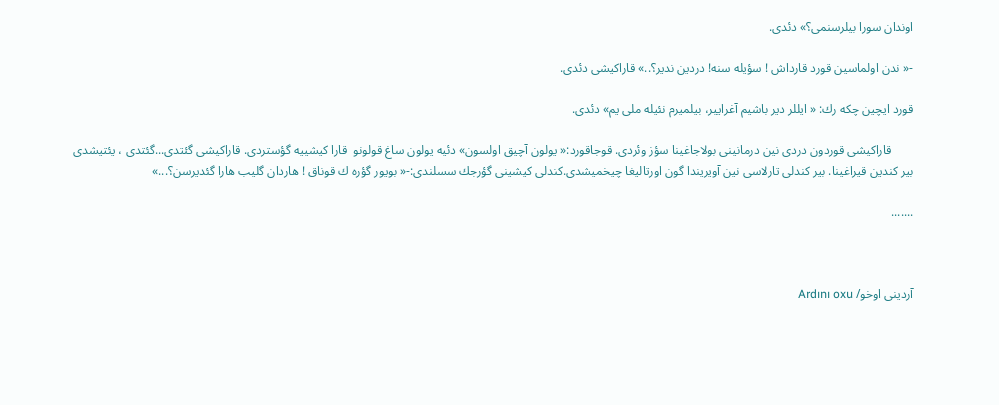اوندان سورا بیلرسنمی؟» دئدی.

-« ندن اولماسین قورد قارداش ! سؤیله سنه! دردین ندیر؟..» قاراكیشی دئدی.

قورد ایچین چكه رك: « ایللر دیر باشیم آغراییر، بیلمیرم نئیله ملی یم» دئدی.

       قاراكیشی قوردون دردی نین درمانینی بولاجاغینا سؤز وئردی. قوجاقورد:« یولون آچیق اولسون» دئیه یولون ساغ قولونو  قارا كیشییه گؤستردی. قاراكیشی گئتدی...گئتدی ، یئتیشدی بیر كندین قیراغینا. بیر كندلی تارلاسی نین آویریندا گون اورتالیغا چیخمیشدی.كندلی كیشینی گؤرجك سسلندی:-« بویور گؤره ك قوناق ! هاردان گلیب هارا گئدیرسن؟...»

.......



آردینی اوخو/ Ardını oxu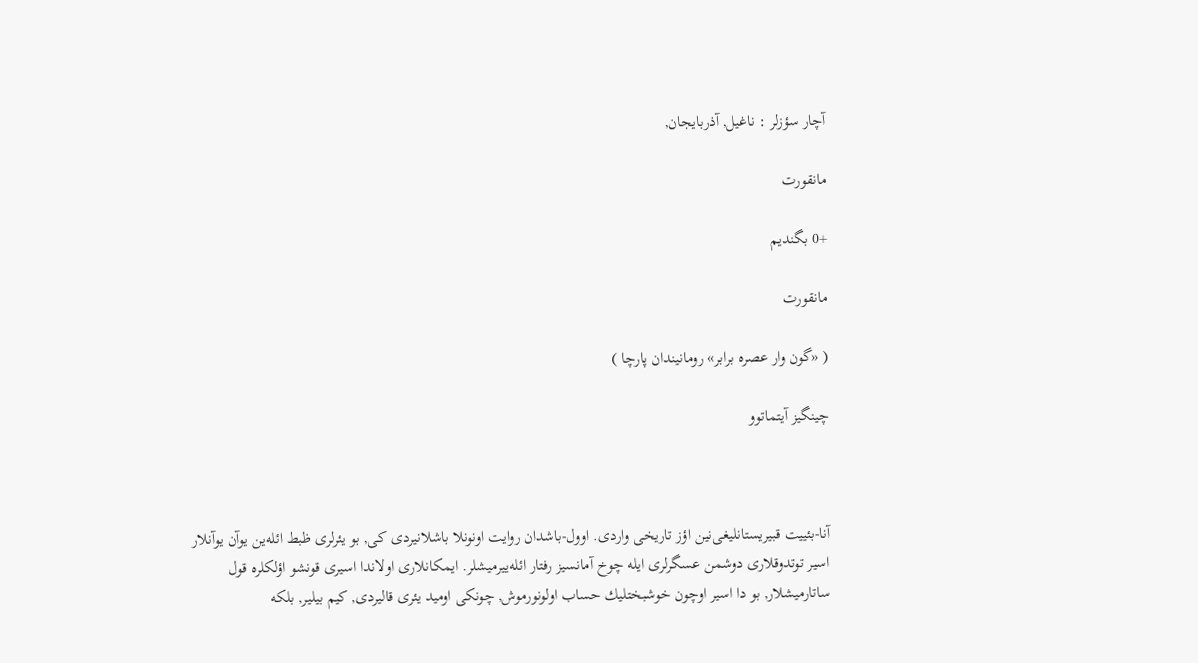آچار سؤزلر : ناغیل, آذربایجان,

مانقورت

+0 بگندیم

مانقورت

( «گون وار عصره برابر» رومانیندان پارچا )

چینگیز آیتماتوو



آنا-بئییت قبیریستانلیغی‌نین اؤز تاریخی واردی. اوول-باشدان روایت اونونلا باشلانیردی كی, بو یئرلری ظبط ائله‌ین یوآن یوآنلار اسیر توتدوقلاری دوشمن عسگرلری ایله چوخ آمانسیز رفتار ائله‌ییرمیشلر. ایمكانلاری اولاندا اسیری قونشو اؤلكلره قول ساتارمیشلار, بو دا اسیر اوچون خوشبختلیك حساب اولونورموش, چونكی اومید یئری قالیردی, كیم بیلیر, بلكه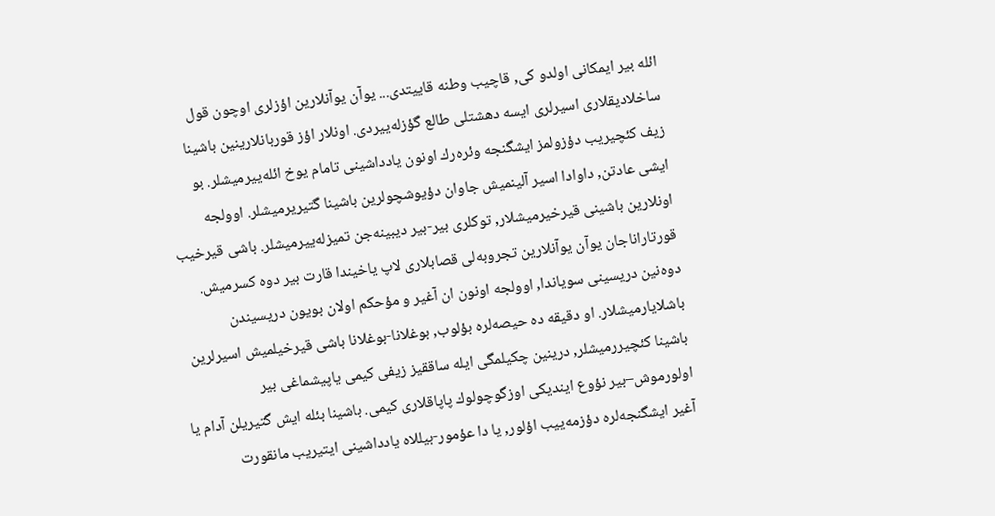ائله بیر ایمكانی اولدو كی, قاچیب وطنه قاییتدی... یوآن یوآنلارین اؤزلری اوچون قول ساخلادیقلاری اسیرلری ایسه دهشتلی طالع گؤزله‌ییردی. اونلار اؤز قوربانلارینین باشینا زیف كئچیریب دؤزولمز ایشگنجه وئره‌رك اونون یادداشینی تامام یوخ ائله‌ییرمیشلر. بو ایشی عادتن, داوادا اسیر آلینمیش جاوان دؤیوشچولرین باشینا گتیریرمیشلر. اوولجه اونلارین باشینی قیرخیرمیشلار, توكلری بیر-بیر دیبینه‌جن تمیزله‌ییرمیشلر. باشی قیرخیب قورتاراناجان یوآن یوآنلارین تجروبه‌لی قصابلاری لاپ یاخیندا قارت بیر دوه كسرمیش. دوه‌نین دریسینی سویاندا, اوولجه اونون ان آغیر و مؤحكم اولان بویون دریسیندن باشلایارمیشلار. او دقیقه ده حیصه‌لره بؤلوب, بوغلانا-بوغلانا باشی قیرخیلمیش اسیرلرین باشینا كئچیررمیشلر, درینین چكیلمگی ایله ساققیز زیفی كیمی یاپیشماغی بیر اولورموش–بیر نؤوع ایندیكی اوزگوچولوك پاپاقلاری كیمی. باشینا بئله ایش گتیریلن آدام یا آغیر ایشگنجه‌لره دؤزمه‌ییب اؤلور, یا دا عؤمور-بیللاه یادداشینی ایتیریب مانقورت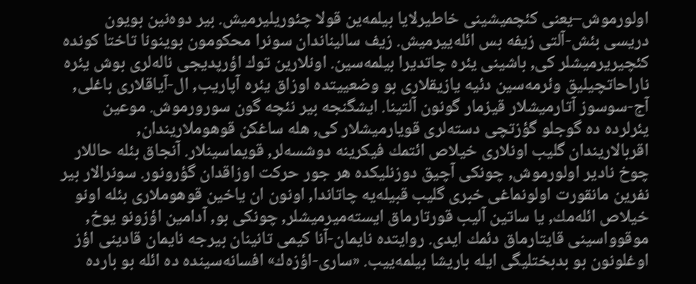اولورموش–یعنی كئچمیشینی خاطیرلایا بیلمه‌ین قولا چئوریلیرمیش. بیر دوه‌نین بویون دریسی بئش-آلتی زیفه بس ائله‌ییرمیش. زیف سالیناندان سونرا محكومون بوینونا تاختا كونده كئچیریرمیشلر كی, باشینی یئره چاتدیرا بیلمه‌سین. اونلارین توك اؤرپدیجی ناله‌لری بوش یئره ناراحاتچیلیق وئرمه‌سین دئیه یازیقلاری بو وضعییتده اوزاق یئره آپاریب, ال-آیاقلاری باغلی, آج-سوسوز آتارمیشلار قیزمار گونون آلتینا. ایشگنجه بیر نئچه گون سورورموش. موعین یئرلرده ده گوجلو گؤزتچی دسته‌لری قویارمیشلار كی, هله ساغكن قوهوملاریندان, اقربالاریندان گلیب اونلاری خیلاص ائتمك فیكرینه دوشسه‌لر, قویماسینلار. آنجاق بئله حاللار چوخ نادیر اولورموش, چونكی آچیق دوزنلیكده هر جور حركت اوزاقدان گؤرونور. سونرالار بیر نفرین مانقورت اولونماغی خبری گلیب قبیله‌یه چاتاندا, اونون ان یاخین قوهوملاری بئله اونو خیلاص ائله‌مك, یا ساتین آلیب قورتارماق ایسته‌میرمیشلر, چونكی بو, آدامین اؤزونو یوخ, موقوواسینی قایتارماق دئمك ایدی. روایتده نایمان-آنا كیمی تانینان بیرجه نایمان قادینی اؤز اوغلونون بو بدبختلیگی ایله باریشا بیلمه‌ییب. «ساری-اؤزه‌ك» افسانه‌سینده ده ائله بو بارده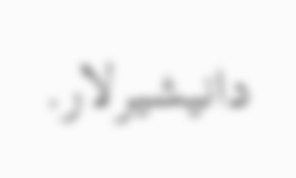دانیشیرلار.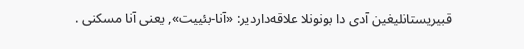قبیریستانلیغین آدی دا بونونلا علاقه‌داردیر: «آنا-بئییت», یعنی آنا مسكنی .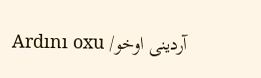آردینی اوخو/ Ardını oxu